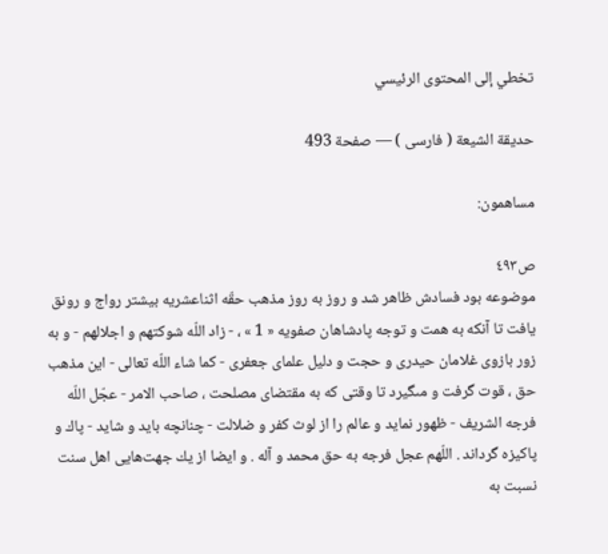تخطي إلى المحتوى الرئيسي

حديقة الشيعة ( فارسى ) — صفحة 493

مساهمون:

ص٤٩٣
موضوعه بود فسادش ظاهر شد و روز به روز مذهب حقّه اثناعشريه بيشتر رواج و رونق يافت تا آنكه به همت و توجه پادشاهان صفويه « 1 » ، - زاد اللّه شوكتهم و اجلالهم - و به زور بازوى غلامان حيدرى و حجت و دليل علماى جعفرى - كما شاء اللّه تعالى - اين مذهب حق ، قوت گرفت و مىگيرد تا وقتى كه به مقتضاى مصلحت ، صاحب الامر - عجّل اللّه فرجه الشريف - ظهور نمايد و عالم را از لوث كفر و ضلالت - چنانچه بايد و شايد - پاك و پاكيزه گرداند . اللّهم عجل فرجه به حق محمد و آله . و ايضا از يك جهت‌هايى اهل سنت نسبت به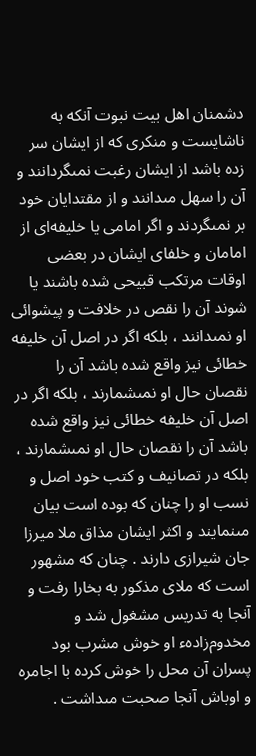دشمنان اهل بيت نبوت آنكه به ناشايست و منكرى كه از ايشان سر زده باشد از ايشان رغبت نمىگردانند و آن را سهل مىدانند و از مقتدايان خود بر نمىگردند و اگر امامى يا خليفه‌اى از امامان و خلفاى ايشان در بعضى اوقات مرتكب قبيحى شده باشند يا شوند آن را نقص در خلافت و پيشوائى او نمىدانند ، بلكه اگر در اصل آن خليفه خطائى نيز واقع شده باشد آن را نقصان حال او نمىشمارند ، بلكه اگر در اصل آن خليفه خطائى نيز واقع شده باشد آن را نقصان حال او نمىشمارند ، بلكه در تصانيف و كتب خود اصل و نسب او را چنان كه بوده است بيان مىنمايند و اكثر ايشان مذاق ملا ميرزا جان شيرازى دارند . چنان كه مشهور است كه ملاى مذكور به بخارا رفت و آنجا به تدريس مشغول شد و مخدوم‌زادهء او خوش مشرب بود پسران آن محل را خوش كرده با اجامره و اوباش آنجا صحبت مىداشت .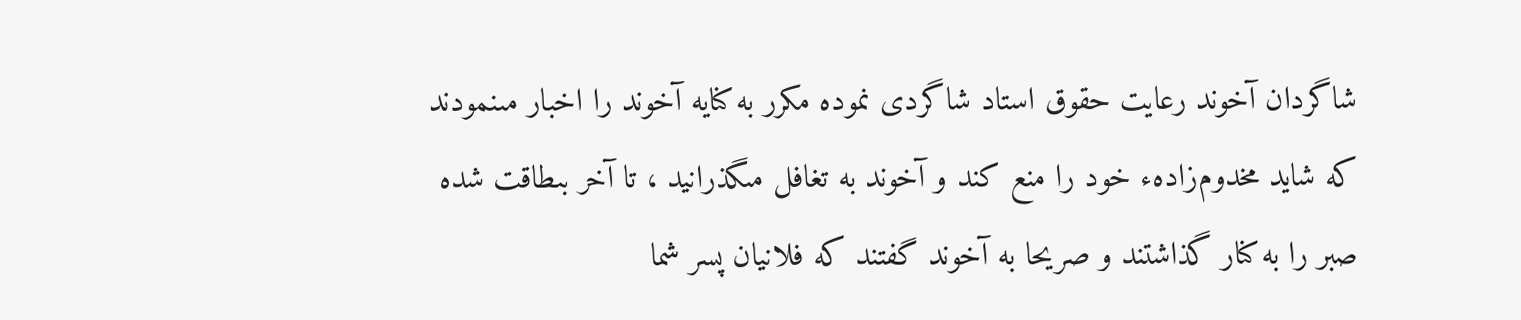شاگردان آخوند رعايت حقوق استاد شاگردى نموده مكرر به كنايه آخوند را اخبار مىنمودند كه شايد مخدوم‌زادهء خود را منع كند و آخوند به تغافل مىگذرانيد ، تا آخر بىطاقت شده صبر را به كنار گذاشتند و صريحا به آخوند گفتند كه فلانيان پسر شما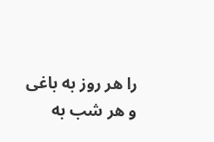را هر روز به باغى و هر شب به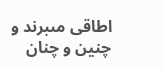اطاقى مىبرند و چنين و چنان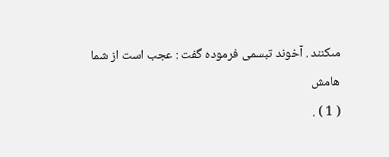مىكنند . آخوند تبسمى فرموده گفت : عجب است از شما
هامش
( 1 ) .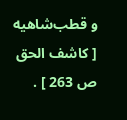و قطب‌شاهيه [ كاشف الحق ص 263 ] .